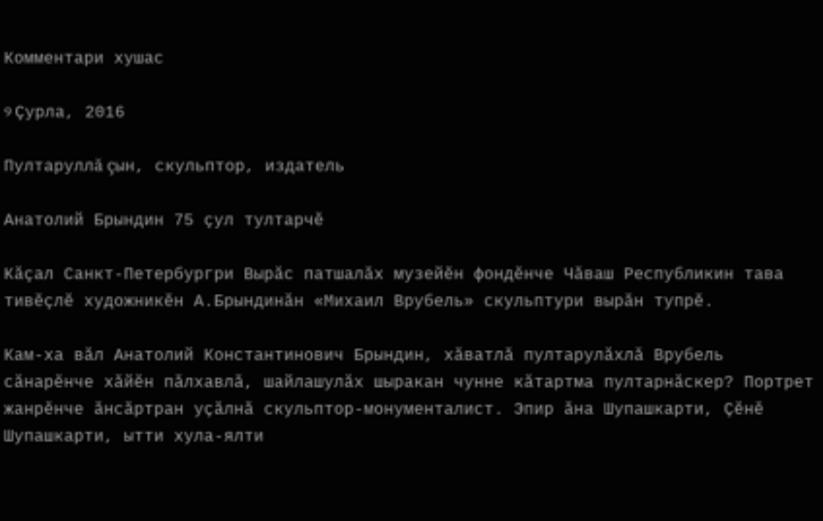Комментари хушас

9 Çурла, 2016

Пултаруллă çын, скульптор, издатель

Анатолий Брындин 75 çул тултарчĕ

Кăçал Санкт-Петербургри Вырăс патшалăх музейĕн фондĕнче Чăваш Республикин тава тивĕçлĕ художникĕн А.Брындинăн «Михаил Врубель» скульптури вырăн тупрĕ.

Кам-ха вăл Анатолий Константинович Брындин, хăватлă пултарулăхлă Врубель сăнарĕнче хăйĕн пăлхавлă, шайлашулăх шыракан чунне кăтартма пултарнăскер? Портрет жанрĕнче ăнсăртран уçăлнă скульптор-монументалист. Эпир ăна Шупашкарти, Çĕнĕ Шупашкарти, ытти хула-ялти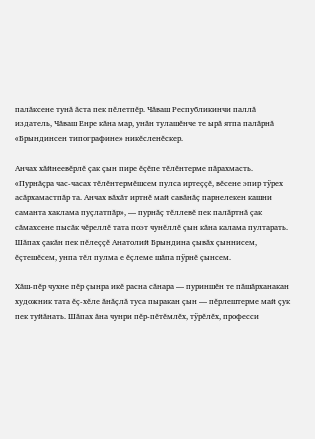палăксене тунă ăста пек пĕлетпĕр. Чăваш Республикинчи паллă издатель, Чăваш Енре кăна мар, унăн тулашĕнче те ырă ятпа палăрнă «Брындинсен типографине» никĕсленĕскер.

Анчах хăйнеевĕрлĕ çак çын пире ĕçĕпе тĕлĕнтерме пăрахмасть. «Пурнăçра час-часах тĕлĕнтермĕшсем пулса иртеççĕ, вĕсене эпир тÿрех асăрхамастпăр та. Анчах вăхăт иртнĕ май савăнăç парнелекен кашни саманта хаклама пуçлатпăр», — пурнăç тĕллевĕ пек палăртнă çак сăмахсене пысăк чĕреллĕ тата поэт чунĕллĕ çын кăна калама пултарать. Шăпах çакăн пек пĕлеççĕ Анатолий Брындина çывăх çыннисем, ĕçтешĕсем, унпа тĕл пулма е ĕçлеме шăпа пÿрнĕ çынсем.

Хăш-пĕр чухне пĕр çынра икĕ расна сăнара — пуриншĕн те пăшăрханакан художник тата ĕç-хĕле ăнăçлă туса пыракан çын — пĕрлештерме май çук пек туйăнать. Шăпах ăна чунри пĕр-пĕтĕмлĕх, тÿрĕлĕх, професси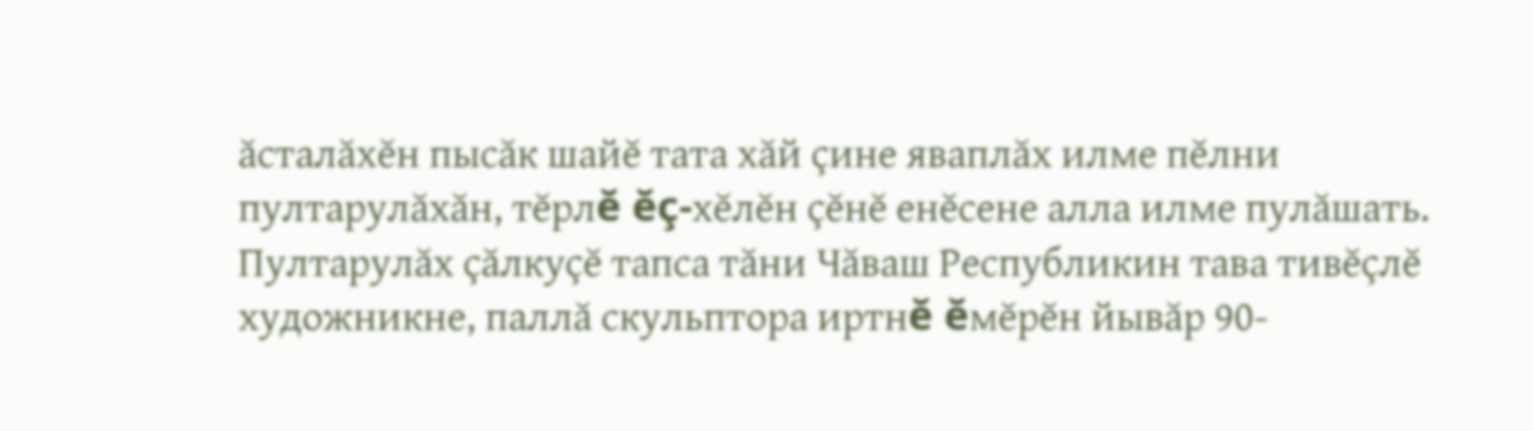ăсталăхĕн пысăк шайĕ тата хăй çине яваплăх илме пĕлни пултарулăхăн, тĕрлĕ ĕç-хĕлĕн çĕнĕ енĕсене алла илме пулăшать. Пултарулăх çăлкуçĕ тапса тăни Чăваш Республикин тава тивĕçлĕ художникне, паллă скульптора иртнĕ ĕмĕрĕн йывăр 90-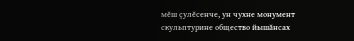мĕш çулĕсенче, ун чухне монумент скульптурине общество йышăнсах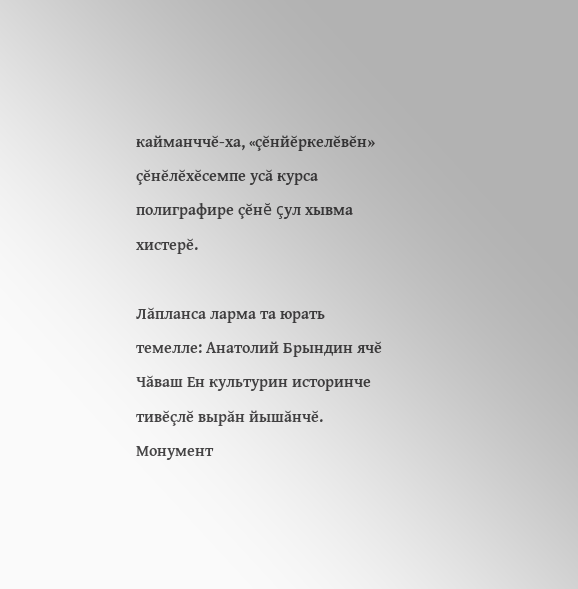кайманччĕ-ха, «çĕнйĕркелĕвĕн» çĕнĕлĕхĕсемпе усă курса полиграфире çĕнĕ çул хывма хистерĕ.

Лăпланса ларма та юрать темелле: Анатолий Брындин ячĕ Чăваш Ен культурин историнче тивĕçлĕ вырăн йышăнчĕ. Монумент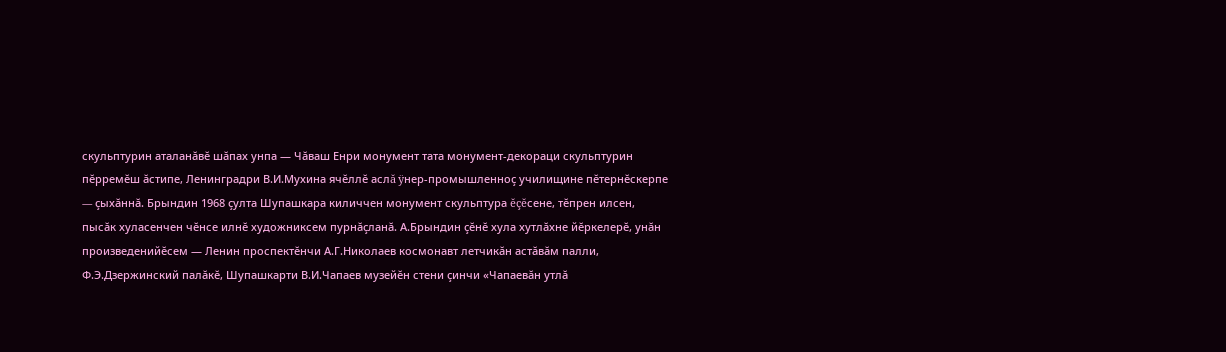скульптурин аталанăвĕ шăпах унпа — Чăваш Енри монумент тата монумент-декораци скульптурин пĕрремĕш ăстипе, Ленинградри В.И.Мухина ячĕллĕ аслă ÿнер-промышленноç училищине пĕтернĕскерпе — çыхăннă. Брындин 1968 çулта Шупашкара киличчен монумент скульптура ĕçĕсене, тĕпрен илсен, пысăк хуласенчен чĕнсе илнĕ художниксем пурнăçланă. А.Брындин çĕнĕ хула хутлăхне йĕркелерĕ, унăн произведенийĕсем — Ленин проспектĕнчи А.Г.Николаев космонавт летчикăн астăвăм палли, Ф.Э.Дзержинский палăкĕ, Шупашкарти В.И.Чапаев музейĕн стени çинчи «Чапаевăн утлă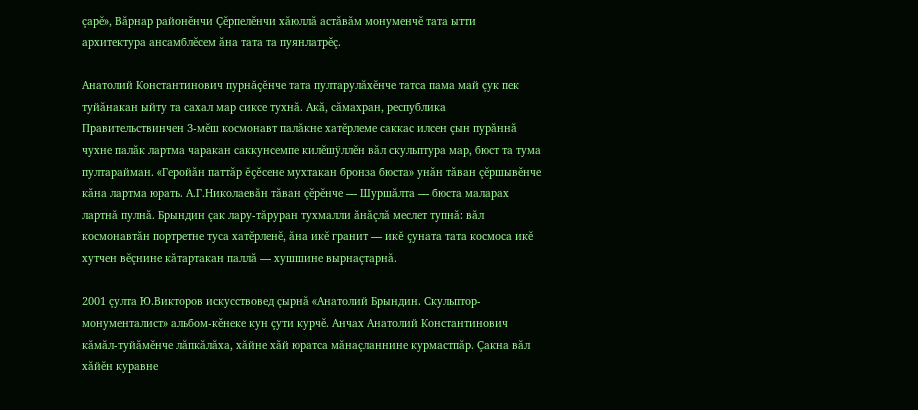çарĕ», Вăрнар районĕнчи Çĕрпелĕнчи хăюллă астăвăм монуменчĕ тата ытти архитектура ансамблĕсем ăна тата та пуянлатрĕç.

Анатолий Константинович пурнăçĕнче тата пултарулăхĕнче татса пама май çук пек туйăнакан ыйту та сахал мар сиксе тухнă. Акă, сăмахран, республика Правительствинчен 3-мĕш космонавт палăкне хатĕрлеме саккас илсен çын пурăннă чухне палăк лартма чаракан саккунсемпе килĕшÿллĕн вăл скульптура мар, бюст та тума пултарайман. «Геройăн паттăр ĕçĕсене мухтакан бронза бюста» унăн тăван çĕршывĕнче кăна лартма юрать. А.Г.Николаевăн тăван çĕрĕнче — Шуршăлта — бюста маларах лартнă пулнă. Брындин çак лару-тăруран тухмалли ăнăçлă меслет тупнă: вăл космонавтăн портретне туса хатĕрленĕ, ăна икĕ гранит — икĕ çуната тата космоса икĕ хутчен вĕçнине кăтартакан паллă — хушшине вырнаçтарнă.

2001 çулта Ю.Викторов искусствовед çырнă «Анатолий Брындин. Скульптор-монументалист» альбом-кĕнеке кун çути курчĕ. Анчах Анатолий Константинович кăмăл-туйăмĕнче лăпкăлăха, хăйне хăй юратса мăнаçланнине курмастпăр. Çакна вăл хăйĕн куравне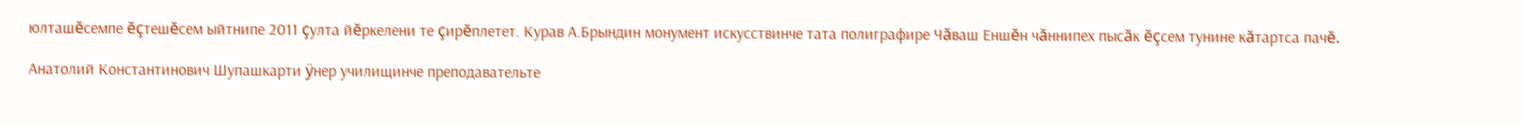юлташĕсемпе ĕçтешĕсем ыйтнипе 2011 çулта йĕркелени те çирĕплетет. Курав А.Брындин монумент искусствинче тата полиграфире Чăваш Еншĕн чăннипех пысăк ĕçсем тунине кăтартса пачĕ.

Анатолий Константинович Шупашкарти ÿнер училищинче преподавательте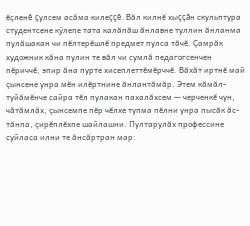ĕçленĕ çулсем асăма килеççĕ. Вăл килнĕ хыççăн скульптура студентсене кÿлепе тата калăпăш ăнлавне туллин ăнланма пулăшакан чи пĕлтерĕшлĕ предмет пулса тăчĕ. Çамрăк художник кăна пулин те вăл чи сумлă педагогсенчен пĕриччĕ, эпир ăна пурте хисеплеттĕмĕрччĕ. Вăхăт иртнĕ май çынсене унра мĕн илĕртнине ăнлантăмăр. Этем кăмăл-туйăмĕнче сайра тĕл пулакан пахалăхсем — черченкĕ чун, чăтăмлăх, çынсемпе пĕр чĕлхе тупма пĕлни унра пысăк ăс-тăнпа, çирĕплĕхпе шайлашни. Пултарулăх профессине суйласа илни те ăнсăртран мар: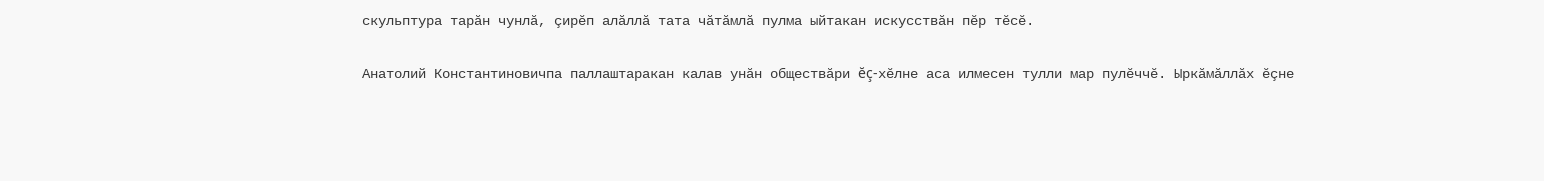скульптура тарăн чунлă, çирĕп алăллă тата чăтăмлă пулма ыйтакан искусствăн пĕр тĕсĕ.

Анатолий Константиновичпа паллаштаракан калав унăн обществăри ĕç-хĕлне аса илмесен тулли мар пулĕччĕ. Ыркăмăллăх ĕçне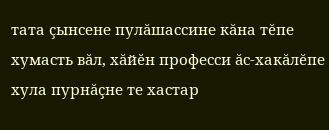тата çынсене пулăшассине кăна тĕпе хумасть вăл, хăйĕн професси ăс-хакăлĕпе хула пурнăçне те хастар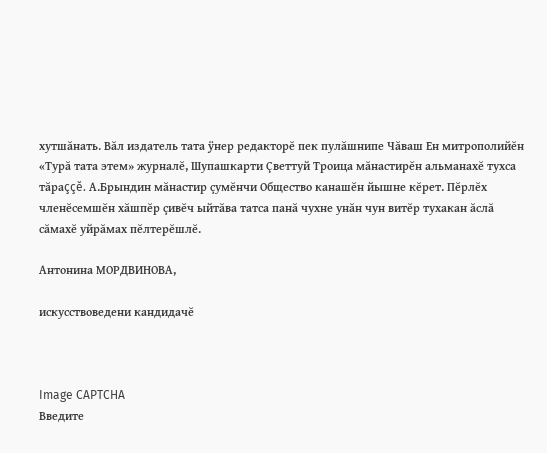хутшăнать. Вăл издатель тата ÿнер редакторĕ пек пулăшнипе Чăваш Ен митрополийĕн «Турă тата этем» журналĕ, Шупашкарти Çветтуй Троица мăнастирĕн альманахĕ тухса тăраççĕ. А.Брындин мăнастир çумĕнчи Общество канашĕн йышне кĕрет. Пĕрлĕх членĕсемшĕн хăшпĕр çивĕч ыйтăва татса панă чухне унăн чун витĕр тухакан ăслă сăмахĕ уйрăмах пĕлтерĕшлĕ.

Антонина МОРДВИНОВА,

искусствоведени кандидачĕ



Image CAPTCHA
Введите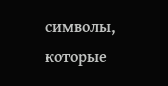символы, которые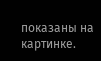показаны на картинке.